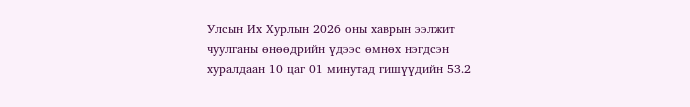Улсын Их Хурлын 2026 оны хаврын ээлжит чуулганы өнөөдрийн үдээс өмнөх нэгдсэн хуралдаан 10 цаг 01 минутад гишүүдийн 53.2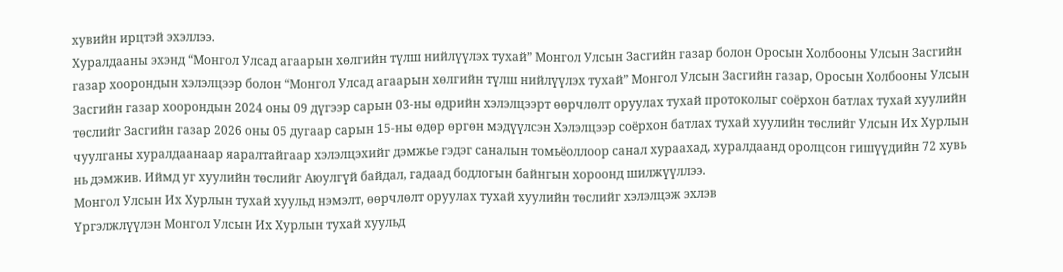хувийн ирцтэй эхэллээ.
Хуралдааны эхэнд “Монгол Улсад агаарын хөлгийн түлш нийлүүлэх тухай” Монгол Улсын Засгийн газар болон Оросын Холбооны Улсын Засгийн газар хоорондын хэлэлцээр болон “Монгол Улсад агаарын хөлгийн түлш нийлүүлэх тухай” Монгол Улсын Засгийн газар, Оросын Холбооны Улсын Засгийн газар хоорондын 2024 оны 09 дүгээр сарын 03-ны өдрийн хэлэлцээрт өөрчлөлт оруулах тухай протоколыг соёрхон батлах тухай хуулийн төслийг Засгийн газар 2026 оны 05 дугаар сарын 15-ны өдөр өргөн мэдүүлсэн Хэлэлцээр соёрхон батлах тухай хуулийн төслийг Улсын Их Хурлын чуулганы хуралдаанаар яаралтайгаар хэлэлцэхийг дэмжье гэдэг саналын томьёоллоор санал хураахад, хуралдаанд оролцсон гишүүдийн 72 хувь нь дэмжив. Иймд уг хуулийн төслийг Аюулгүй байдал, гадаад бодлогын байнгын хороонд шилжүүллээ.
Монгол Улсын Их Хурлын тухай хуульд нэмэлт, өөрчлөлт оруулах тухай хуулийн төслийг хэлэлцэж эхлэв
Үргэлжлүүлэн Монгол Улсын Их Хурлын тухай хуульд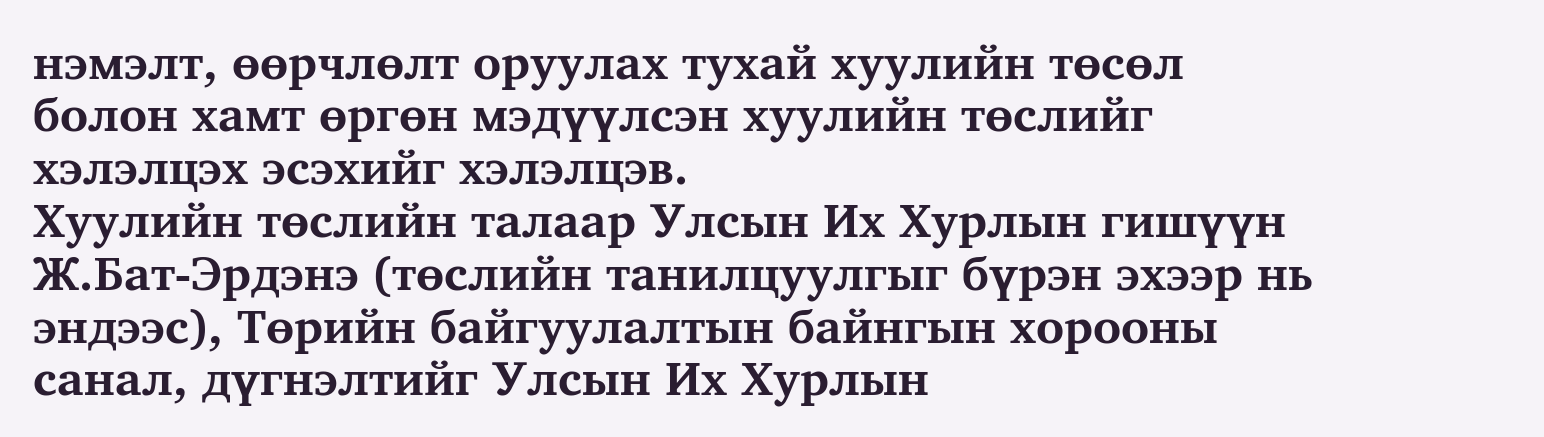нэмэлт, өөрчлөлт оруулах тухай хуулийн төсөл болон хамт өргөн мэдүүлсэн хуулийн төслийг хэлэлцэх эсэхийг хэлэлцэв.
Хуулийн төслийн талаар Улсын Их Хурлын гишүүн Ж.Бат-Эрдэнэ (төслийн танилцуулгыг бүрэн эхээр нь эндээс), Төрийн байгуулалтын байнгын хорооны санал, дүгнэлтийг Улсын Их Хурлын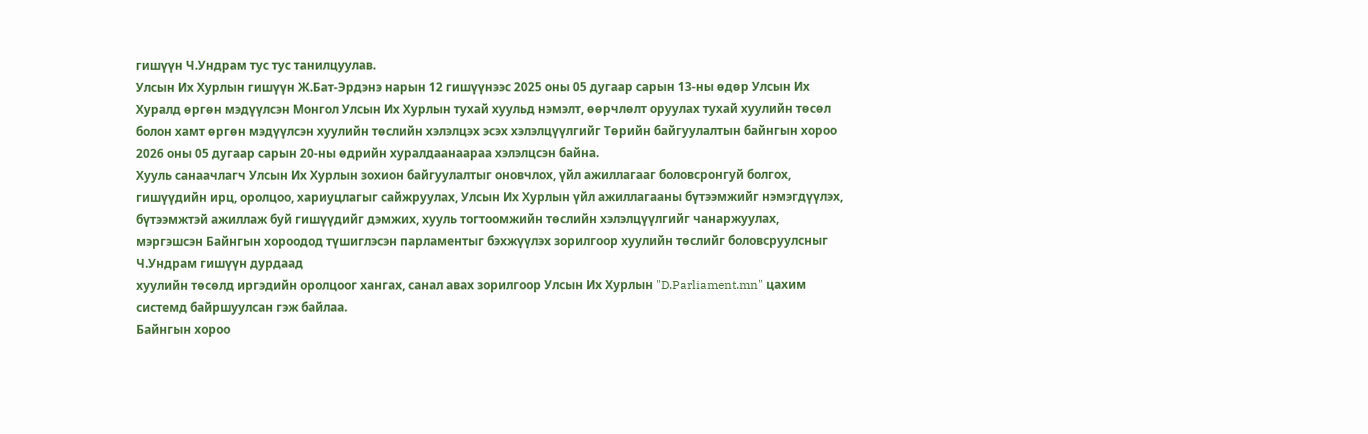гишүүн Ч.Ундрам тус тус танилцуулав.
Улсын Их Хурлын гишүүн Ж.Бат-Эрдэнэ нарын 12 гишүүнээс 2025 оны 05 дугаар сарын 13-ны өдөр Улсын Их Хуралд өргөн мэдүүлсэн Монгол Улсын Их Хурлын тухай хуульд нэмэлт, өөрчлөлт оруулах тухай хуулийн төсөл болон хамт өргөн мэдүүлсэн хуулийн төслийн хэлэлцэх эсэх хэлэлцүүлгийг Төрийн байгуулалтын байнгын хороо 2026 оны 05 дугаар сарын 20-ны өдрийн хуралдаанаараа хэлэлцсэн байна.
Хууль санаачлагч Улсын Их Хурлын зохион байгуулалтыг оновчлох, үйл ажиллагааг боловсронгуй болгох, гишүүдийн ирц, оролцоо, хариуцлагыг сайжруулах, Улсын Их Хурлын үйл ажиллагааны бүтээмжийг нэмэгдүүлэх, бүтээмжтэй ажиллаж буй гишүүдийг дэмжих, хууль тогтоомжийн төслийн хэлэлцүүлгийг чанаржуулах, мэргэшсэн Байнгын хороодод түшиглэсэн парламентыг бэхжүүлэх зорилгоор хуулийн төслийг боловсруулсныг Ч.Ундрам гишүүн дурдаад
хуулийн төсөлд иргэдийн оролцоог хангах, санал авах зорилгоор Улсын Их Хурлын "D.Parliament.mn" цахим системд байршуулсан гэж байлаа.
Байнгын хороо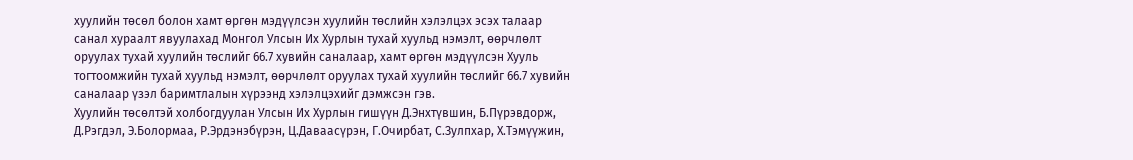хуулийн төсөл болон хамт өргөн мэдүүлсэн хуулийн төслийн хэлэлцэх эсэх талаар санал хураалт явуулахад Монгол Улсын Их Хурлын тухай хуульд нэмэлт, өөрчлөлт оруулах тухай хуулийн төслийг 66.7 хувийн саналаар, хамт өргөн мэдүүлсэн Хууль тогтоомжийн тухай хуульд нэмэлт, өөрчлөлт оруулах тухай хуулийн төслийг 66.7 хувийн саналаар үзэл баримтлалын хүрээнд хэлэлцэхийг дэмжсэн гэв.
Хуулийн төсөлтэй холбогдуулан Улсын Их Хурлын гишүүн Д.Энхтүвшин, Б.Пүрэвдорж, Д.Рэгдэл, Э.Болормаа, Р.Эрдэнэбүрэн, Ц.Даваасүрэн, Г.Очирбат, С.Зулпхар, Х.Тэмүүжин,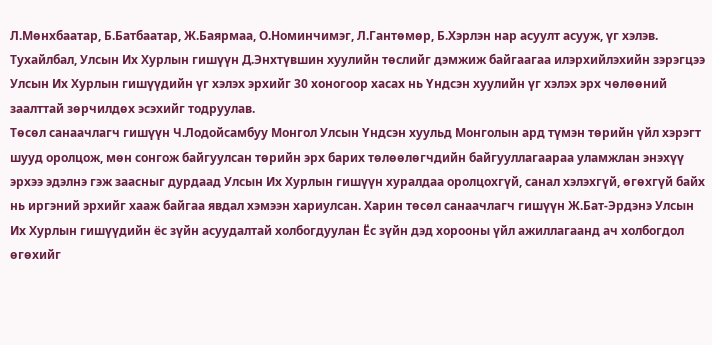Л.Мөнхбаатар, Б.Батбаатар, Ж.Баярмаа, О.Номинчимэг, Л.Гантөмөр, Б.Хэрлэн нар асуулт асууж, үг хэлэв. Тухайлбал, Улсын Их Хурлын гишүүн Д.Энхтүвшин хуулийн төслийг дэмжиж байгаагаа илэрхийлэхийн зэрэгцээ Улсын Их Хурлын гишүүдийн үг хэлэх эрхийг 30 хоногоор хасах нь Үндсэн хуулийн үг хэлэх эрх чөлөөний заалттай зөрчилдөх эсэхийг тодруулав.
Төсөл санаачлагч гишүүн Ч.Лодойсамбуу Монгол Улсын Үндсэн хуульд Монголын ард түмэн төрийн үйл хэрэгт шууд оролцож, мөн сонгож байгуулсан төрийн эрх барих төлөөлөгчдийн байгууллагаараа уламжлан энэхүү эрхээ эдэлнэ гэж заасныг дурдаад Улсын Их Хурлын гишүүн хуралдаа оролцохгүй, санал хэлэхгүй, өгөхгүй байх нь иргэний эрхийг хааж байгаа явдал хэмээн хариулсан. Харин төсөл санаачлагч гишүүн Ж.Бат-Эрдэнэ Улсын Их Хурлын гишүүдийн ёс зүйн асуудалтай холбогдуулан Ёс зүйн дэд хорооны үйл ажиллагаанд ач холбогдол өгөхийг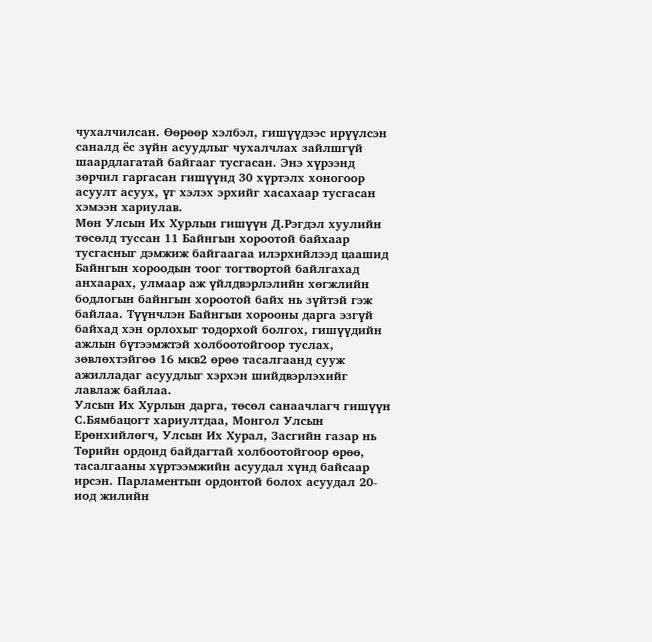чухалчилсан. Өөрөөр хэлбэл, гишүүдээс ирүүлсэн саналд ёс зүйн асуудлыг чухалчлах зайлшгүй шаардлагатай байгааг тусгасан. Энэ хүрээнд зөрчил гаргасан гишүүнд 30 хүртэлх хоногоор асуулт асуух, үг хэлэх эрхийг хасахаар тусгасан хэмээн хариулав.
Мөн Улсын Их Хурлын гишүүн Д.Рэгдэл хуулийн төсөлд туссан 11 Байнгын хороотой байхаар тусгасныг дэмжиж байгаагаа илэрхийлээд цаашид Байнгын хороодын тоог тогтвортой байлгахад анхаарах, улмаар аж үйлдвэрлэлийн хөгжлийн бодлогын байнгын хороотой байх нь зүйтэй гэж байлаа. Түүнчлэн Байнгын хорооны дарга эзгүй байхад хэн орлохыг тодорхой болгох, гишүүдийн ажлын бүтээмжтэй холбоотойгоор туслах, зөвлөхтэйгөө 16 мкв2 өрөө тасалгаанд сууж ажилладаг асуудлыг хэрхэн шийдвэрлэхийг лавлаж байлаа.
Улсын Их Хурлын дарга, төсөл санаачлагч гишүүн С.Бямбацогт хариултдаа, Монгол Улсын Ерөнхийлөгч, Улсын Их Хурал, Засгийн газар нь Төрийн ордонд байдагтай холбоотойгоор өрөө, тасалгааны хүртээмжийн асуудал хүнд байсаар ирсэн. Парламентын ордонтой болох асуудал 20-иод жилийн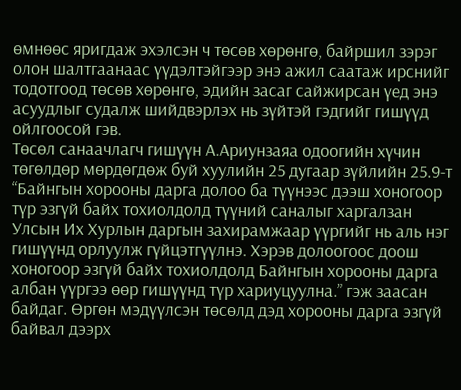өмнөөс яригдаж эхэлсэн ч төсөв хөрөнгө, байршил зэрэг олон шалтгаанаас үүдэлтэйгээр энэ ажил саатаж ирснийг тодотгоод төсөв хөрөнгө, эдийн засаг сайжирсан үед энэ асуудлыг судалж шийдвэрлэх нь зүйтэй гэдгийг гишүүд ойлгоосой гэв.
Төсөл санаачлагч гишүүн А.Ариунзаяа одоогийн хүчин төгөлдөр мөрдөгдөж буй хуулийн 25 дугаар зүйлийн 25.9-т “Байнгын хорооны дарга долоо ба түүнээс дээш хоногоор түр эзгүй байх тохиолдолд түүний саналыг харгалзан Улсын Их Хурлын даргын захирамжаар үүргийг нь аль нэг гишүүнд орлуулж гүйцэтгүүлнэ. Хэрэв долоогоос доош хоногоор эзгүй байх тохиолдолд Байнгын хорооны дарга албан үүргээ өөр гишүүнд түр хариуцуулна.” гэж заасан байдаг. Өргөн мэдүүлсэн төсөлд дэд хорооны дарга эзгүй байвал дээрх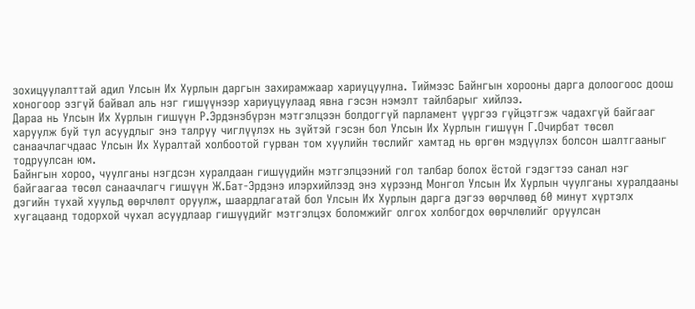зохицуулалттай адил Улсын Их Хурлын даргын захирамжаар хариуцуулна. Тиймээс Байнгын хорооны дарга долоогоос доош хоногоор эзгүй байвал аль нэг гишүүнээр хариуцуулаад явна гэсэн нэмэлт тайлбарыг хийлээ.
Дараа нь Улсын Их Хурлын гишүүн Р.Эрдэнэбүрэн мэтгэлцээн болдоггүй парламент үүргээ гүйцэтгэж чадахгүй байгааг харуулж буй тул асуудлыг энэ талруу чиглүүлэх нь зүйтэй гэсэн бол Улсын Их Хурлын гишүүн Г.Очирбат төсөл санаачлагчдаас Улсын Их Хуралтай холбоотой гурван том хуулийн төслийг хамтад нь өргөн мэдүүлэх болсон шалтгааныг тодруулсан юм.
Байнгын хороо, чуулганы нэгдсэн хуралдаан гишүүдийн мэтгэлцээний гол талбар болох ёстой гэдэгтээ санал нэг байгаагаа төсөл санаачлагч гишүүн Ж.Бат-Эрдэнэ илэрхийлээд энэ хүрээнд Монгол Улсын Их Хурлын чуулганы хуралдааны дэгийн тухай хуульд өөрчлөлт оруулж, шаардлагатай бол Улсын Их Хурлын дарга дэгээ өөрчлөөд 60 минут хүртэлх хугацаанд тодорхой чухал асуудлаар гишүүдийг мэтгэлцэх боломжийг олгох холбогдох өөрчлөлийг оруулсан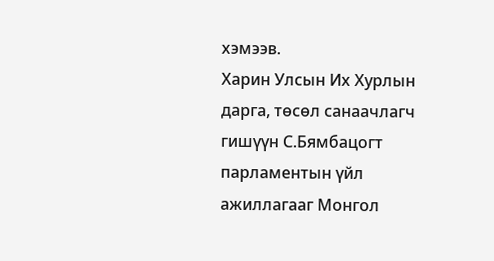хэмээв.
Харин Улсын Их Хурлын дарга, төсөл санаачлагч гишүүн С.Бямбацогт парламентын үйл ажиллагааг Монгол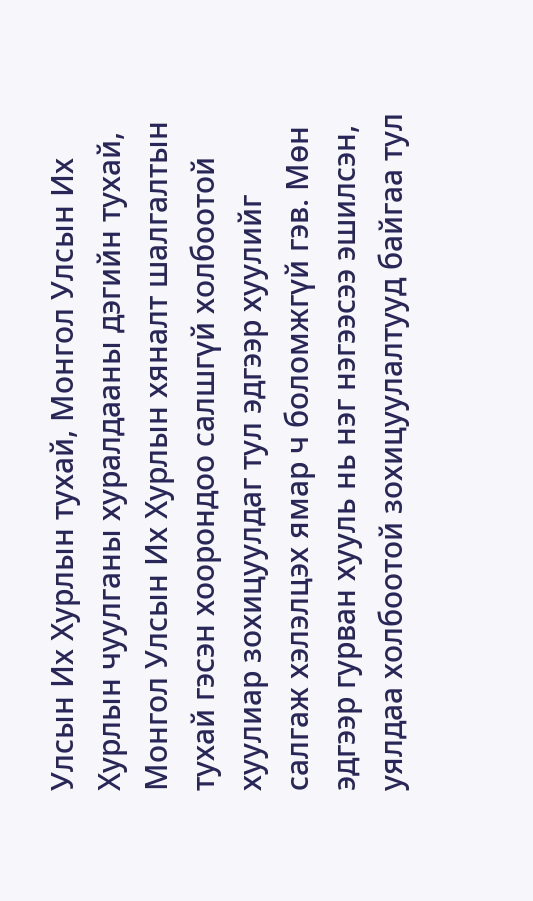Улсын Их Хурлын тухай, Монгол Улсын Их Хурлын чуулганы хуралдааны дэгийн тухай, Монгол Улсын Их Хурлын хяналт шалгалтын тухай гэсэн хоорондоо салшгүй холбоотой хуулиар зохицуулдаг тул эдгээр хуулийг салгаж хэлэлцэх ямар ч боломжгүй гэв. Мөн эдгээр гурван хууль нь нэг нэгээсээ эшилсэн, уялдаа холбоотой зохицуулалтууд байгаа тул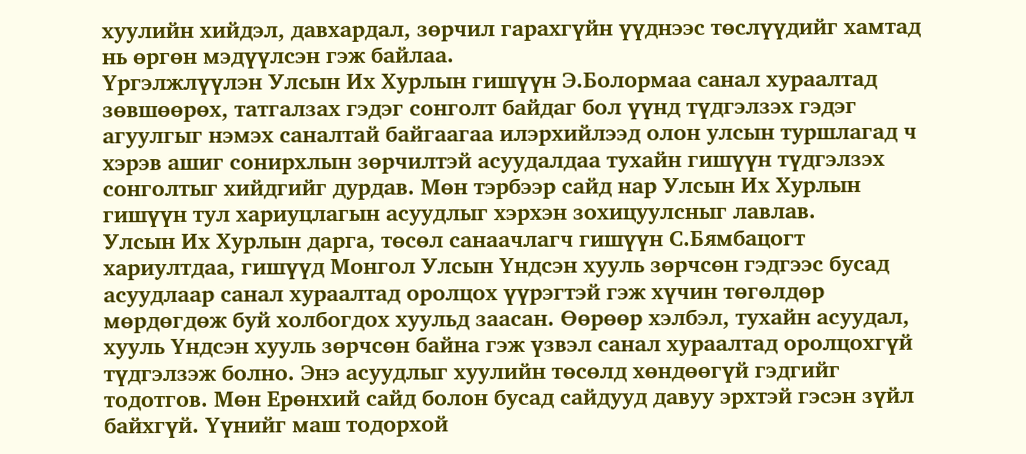хуулийн хийдэл, давхардал, зөрчил гарахгүйн үүднээс төслүүдийг хамтад нь өргөн мэдүүлсэн гэж байлаа.
Үргэлжлүүлэн Улсын Их Хурлын гишүүн Э.Болормаа санал хураалтад зөвшөөрөх, татгалзах гэдэг сонголт байдаг бол үүнд түдгэлзэх гэдэг агуулгыг нэмэх саналтай байгаагаа илэрхийлээд олон улсын туршлагад ч хэрэв ашиг сонирхлын зөрчилтэй асуудалдаа тухайн гишүүн түдгэлзэх сонголтыг хийдгийг дурдав. Мөн тэрбээр сайд нар Улсын Их Хурлын гишүүн тул хариуцлагын асуудлыг хэрхэн зохицуулсныг лавлав.
Улсын Их Хурлын дарга, төсөл санаачлагч гишүүн С.Бямбацогт хариултдаа, гишүүд Монгол Улсын Үндсэн хууль зөрчсөн гэдгээс бусад асуудлаар санал хураалтад оролцох үүрэгтэй гэж хүчин төгөлдөр мөрдөгдөж буй холбогдох хуульд заасан. Өөрөөр хэлбэл, тухайн асуудал, хууль Үндсэн хууль зөрчсөн байна гэж үзвэл санал хураалтад оролцохгүй түдгэлзэж болно. Энэ асуудлыг хуулийн төсөлд хөндөөгүй гэдгийг тодотгов. Мөн Ерөнхий сайд болон бусад сайдууд давуу эрхтэй гэсэн зүйл байхгүй. Үүнийг маш тодорхой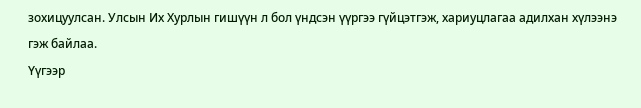зохицуулсан. Улсын Их Хурлын гишүүн л бол үндсэн үүргээ гүйцэтгэж, хариуцлагаа адилхан хүлээнэ гэж байлаа.
Үүгээр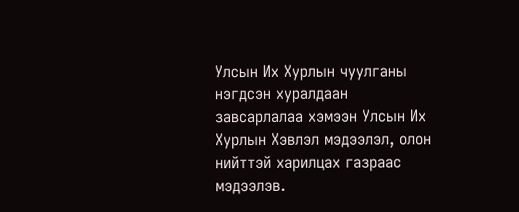Улсын Их Хурлын чуулганы нэгдсэн хуралдаан завсарлалаа хэмээн Улсын Их Хурлын Хэвлэл мэдээлэл, олон нийттэй харилцах газраас мэдээлэв.